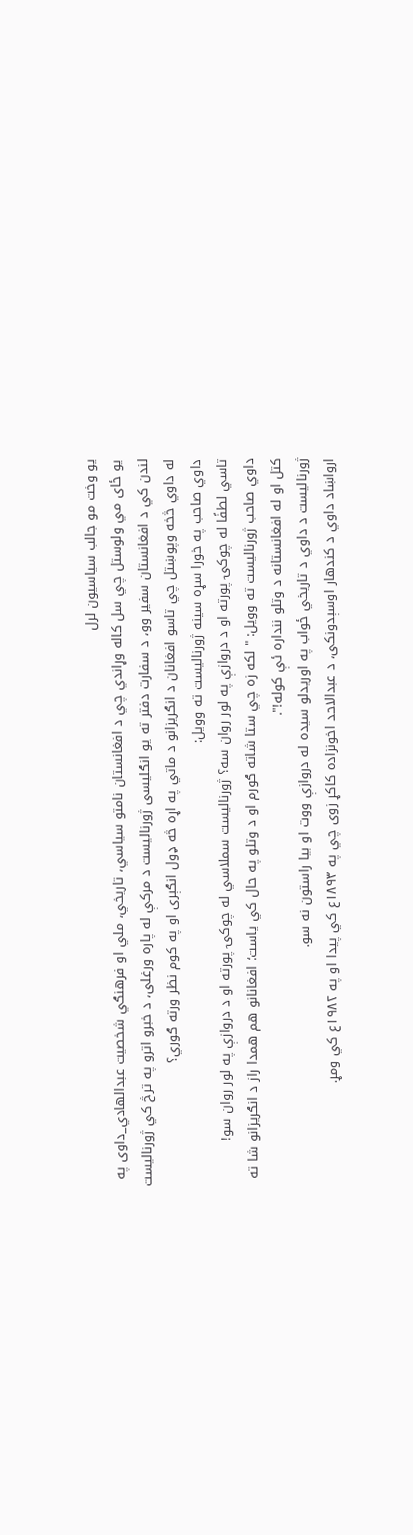يو وخت مو جالب سياسيون لرل
يو ځای مي ولوستل چي سل کاله وړاندي چي د افغانستان نامتو سیاسي، تاریخي، ملي او فرهنګي شخصیت عبدالهادي_داوی په لندن کي د افغانستان سفیر وو، د سفارت دفتر ته یو انګلیسی ژورنالیست د مرکې له پاره ورغلی، د خبرو اترو په ترڅ کي ژورنالیست له داوي څخه وپوښتل چي تاسو افغانان د انګریزانو د ماتي په اړه څه ډول انګېری او په کوم نظر ورته ګوري؟
داوي صاحب په خورا سړه سینه ژورنالیست ته وویل:
تاسي لطفًا له چوکۍ پورته او د دروازې په لور روان سه؟ ژورنالیست سملاسي له چوکۍ پورته او د دروازې په لور روان سو!
داوي صاحب ژورنالیست ته وویل: " لکه زه چي ستا شاته ګورم او د وتلو په حال کي یاست؛ افغانانو هم همدا راز د انګریزانو شا ته کتل او له افغانستانه د وتلو ننداره ئې کوله!".
ژورنالیست د داوي د تاریخي ځواب په اوریدلو سیده له دروازې ووت او بیا راستون نه سو.
ارواښاد داوي د كندهار اوسېدونكى، د عبدالاحد اخونزاده كاكړ زوى چي په ۱۸۹۳ع کي پيدا او په ۱۹۸۲ع کي ومړ.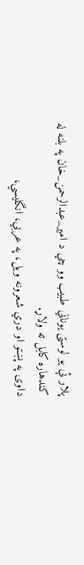پلار ئې يو لوستى يوناني طبيب وو چي د امير_عبدالرحمن_خان په بلنه له كندهاره كابل ته ولاړ.
داوی په پښتو او دري شعرونه ويل، په عربي، انگليسي،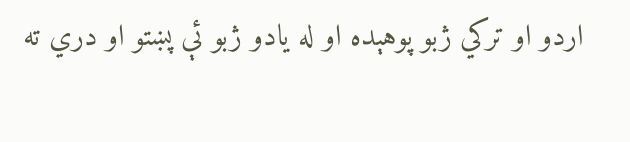اردو او تركي ژبو پوهېده او له يادو ژبو ئې پښتو او دري ته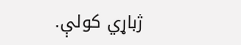ژباړي كولې.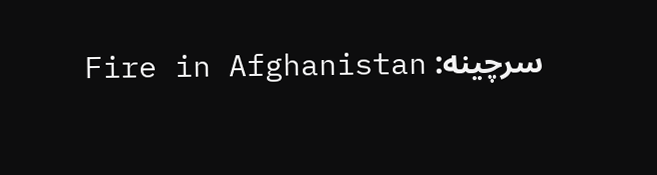سرچينه: Fire in Afghanistan